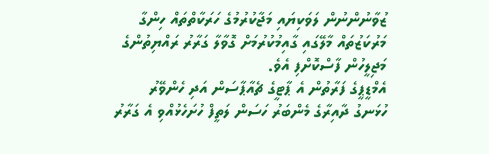ޒުވާނުންނުން ލަވަކިޔައި މަޖާކުރުމުގެ ހަރަކާތްތައް ހިންގާ މަރުކަޒުތައް މާލޭގައި ގާއިމުކުރުމަށް ގޮވާލާ ގަރާރު ރައްޔިތުންގެ މަޖިލީހުން ފާސްކޮށްފި އެވެ.
އެމްޑީޕީގެ ފަރާތުން އެ ޕާޓީގެ ޗެއާޕާސަން އަދި ހެންވޭރު ހުޅަނގު ދާއިރާގެ މެންބަރު ހަސަން ލަތީފް ހުށަހެޅުއްވި އެ ގަރާރު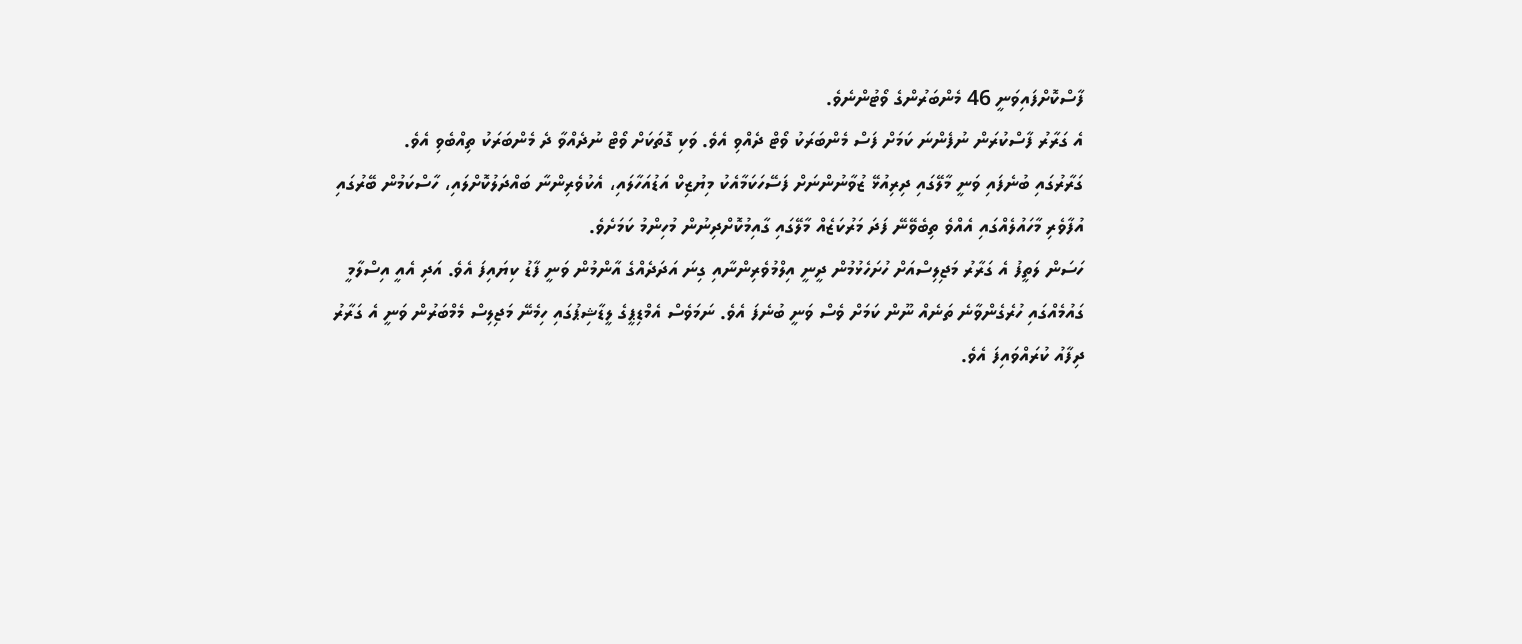ފާސްކޮށްފައިވަނީ 46 މެންބަރުންގެ ވޯޓުންނެވެ.
އެ ގަރާރު ފާސްކުރަން ނުފެންނަ ކަމަށް ފަސް މެންބަރަކު ވޯޓް ދެއްވި އެވެ. ވަކި ގޮތަކަށް ވޯޓް ނުދެއްވާ ދެ މެންބަރަކު ތިއްބެވި އެވެ.
ގަރާރުގައި ބުނެފައި ވަނީ މާލޭގައި ދިރިއުޅޭ ޒުވާނުންނަށް ފަސޭހަކަމާއެކު މިޔުޒިކް އަޑުއަހާލައި، އެކުވެރިންނާ ބައްދަލުކޮށްލައި، ހާސްކަމުން ބޭރުގައި އުފާވެރި މާހައުލެއްގައި އެއްވެ ތިބެވޭނޭ ފަދަ މަރުކަޒެއް މާލޭގައި ގާއިމުކޮށްދިނުން މުހިންމު ކަމަށެވެ.
ހަސަން ލަތީފު އެ ގަރާރު މަޖިލިސްއަށް ހުށަހެޅުމުން ދީނީ އިލްމުވެރިންނާއި ގިނަ އަދަދެއްގެ އާންމުން ވަނީ ފާޑު ކިޔައިފަ އެވެ. އަދި އެއީ އިސްލާމީ ގައުމެއްގައި ހުރެގެންވާނެ ތަނެއް ނޫން ކަމަށް ވެސް ވަނީ ބުނެފަ އެވެ. ނަމަވެސް އެމްޑިޕީގެ ލީޑާޝިޕުގައި ހިމެނޭ މަޖިލިސް މެމްބަރުން ވަނީ އެ ގަރާރު ދިފާއު ކުރައްވައިފަ އެވެ.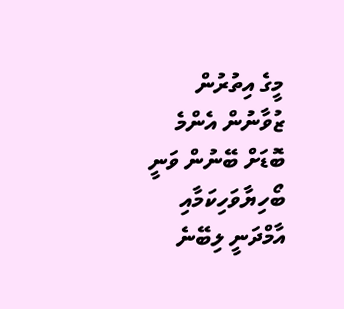މީގެ އިތުރުން ޒުވާނުން އެންމެ ބޮޑަށް ބޭނުން ވަނީ ބޯހިޔާވަހިކަމާއި އާމްދަނީ ލިބޭނެ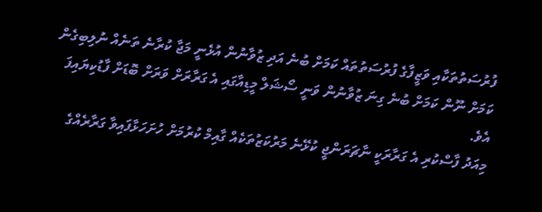ފުރުސަތުތަކާއި ވަޒީފާގެ ފުރުސަތުތައް ކަމަށް ބުނެ އަދި ޒުވާނުން އުޅެނީ މަޖާ ކުރާނެ ތަނެއް ނުލިބިގެން ކަމަށް ނޫން ކަމަށް ބުނެ ގިނަ ޒުވާނުން ވަނީ ސޯޝަލް މީޑިއާގައި އެ ގަރާރަށް ވަރަށް ބޮޑަށް ފާޑުކިޔައިފަ އެވެ.
މިއަދު ފާސްކުރި އެ ގަރާރަކީ ނާޗަރަންޖީ ކުޅޭނެ މަރުކަޒުތަކެއް ގާއިމް ކުރުމަށް ހުށަހަޅާފައިވާ ގަރާރެއްގެ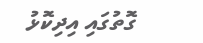ގޮތުގައި އިދިކޮޅު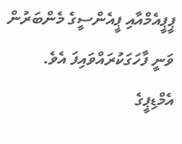ޕީޕީއެމްއާއި ޕީއެންސީގެ މެންބަރުން ވަނީ ފާހަގަކުރައްވައިފަ އެވެ.
އެމްޑިޕީގެ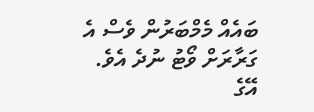ބައެއް މެމްބަރުން ވެސް އެ ގަރާރަށް ވޯޓު ނުދެ އެވެ. އޭގެ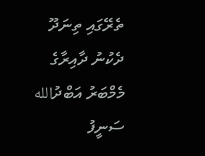ތެރޭގައި ތިނަދޫ ދެކުނު ދާއިރާގެ މެމްބަރު އަބްދުالله ސަނީފު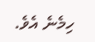ހިމެނެ އެވެ.